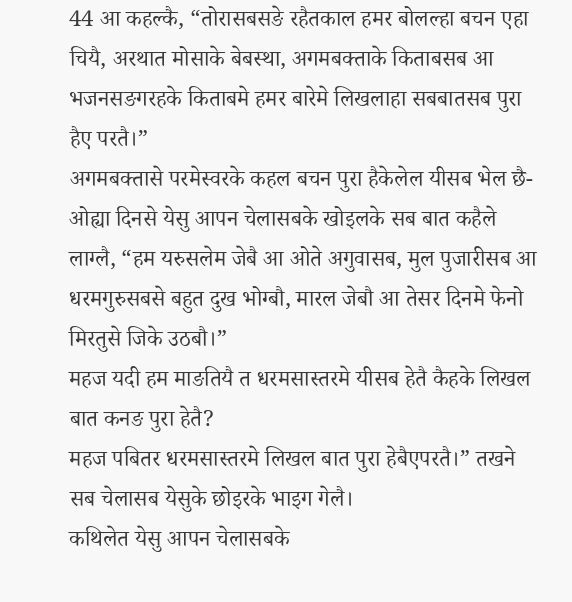44 आ कहल्कै, “तोरासबसङे रहैतकाल हमर बोलल्हा बचन एहा चियै, अरथात मोसाके बेबस्था, अगमबक्ताके किताबसब आ भजनसङगरहके किताबमे हमर बारेमे लिखलाहा सबबातसब पुरा हैए परतै।”
अगमबक्तासे परमेस्वरके कहल बचन पुरा हैकेलेल यीसब भेल छै-
ओह्या दिनसे येसु आपन चेलासबके खोइलके सब बात कहैले लाग्लै, “हम यरुसलेम जेबै आ ओते अगुवासब, मुल पुजारीसब आ धरमगुरुसबसे बहुत दुख भोग्बौ, मारल जेबौ आ तेसर दिनमे फेनो मिरतुसे जिके उठबौ।”
महज यदी हम माङतियै त धरमसास्तरमे यीसब हेतै कैहके लिखल बात कनङ पुरा हेतै?
महज पबितर धरमसास्तरमे लिखल बात पुरा हेबैएपरतै।” तखने सब चेलासब येसुके छोइरके भाइग गेलै।
कथिलेत येसु आपन चेलासबके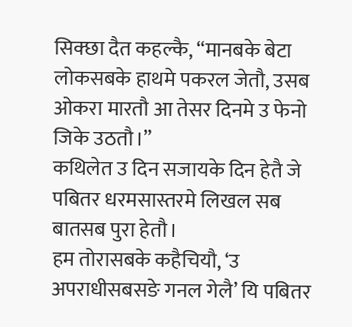सिक्छा दैत कहल्कै, “मानबके बेटा लोकसबके हाथमे पकरल जेतौ, उसब ओकरा मारतौ आ तेसर दिनमे उ फेनो जिके उठतौ।”
कथिलेत उ दिन सजायके दिन हेतै जे पबितर धरमसास्तरमे लिखल सब बातसब पुरा हेतौ।
हम तोरासबके कहैचियौ, ‘उ अपराधीसबसङे गनल गेलै’ यि पबितर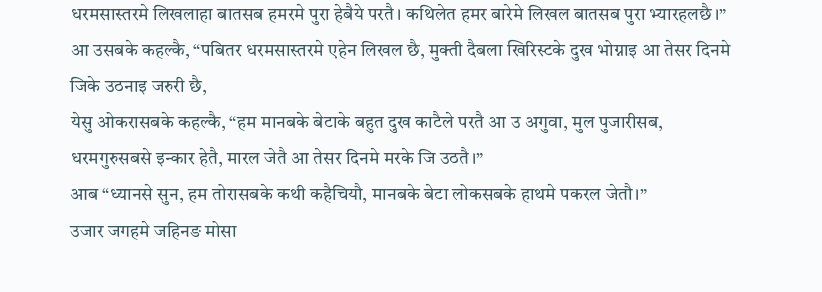धरमसास्तरमे लिखलाहा बातसब हमरमे पुरा हेबैये परतै। कथिलेत हमर बारेमे लिखल बातसब पुरा भ्यारहलछै।”
आ उसबके कहल्कै, “पबितर धरमसास्तरमे एहेन लिखल छै, मुक्ती दैबला खिरिस्टके दुख भोग्नाइ आ तेसर दिनमे जिके उठनाइ जरुरी छै,
येसु ओकरासबके कहल्कै, “हम मानबके बेटाके बहुत दुख काटैले परतै आ उ अगुवा, मुल पुजारीसब, धरमगुरुसबसे इन्कार हेतै, मारल जेतै आ तेसर दिनमे मरके जि उठतै।”
आब “ध्यानसे सुन, हम तोरासबके कथी कहैचियौ, मानबके बेटा लोकसबके हाथमे पकरल जेतौ।”
उजार जगहमे जहिनङ मोसा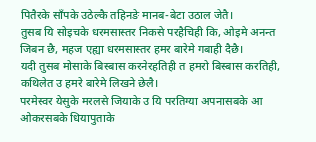पितैरके साँपके उठेल्कै तहिनङे मानब-बेटा उठाल जेतै।
तुसब यि सोइचके धरमसास्तर निकसे परहैचिही कि, ओइमे अनन्त जिबन छै, महज एह्या धरमसास्तर हमर बारेमे गबाही दैछै।
यदी तुसब मोसाके बिस्बास करनेरहतिही त हमरो बिस्बास करतिही, कथिलेत उ हमरे बारेमे लिखने छेलै।
परमेस्वर येसुके मरलसे जियाके उ यि परतिग्या अपनासबके आ ओकरसबके धियापुताके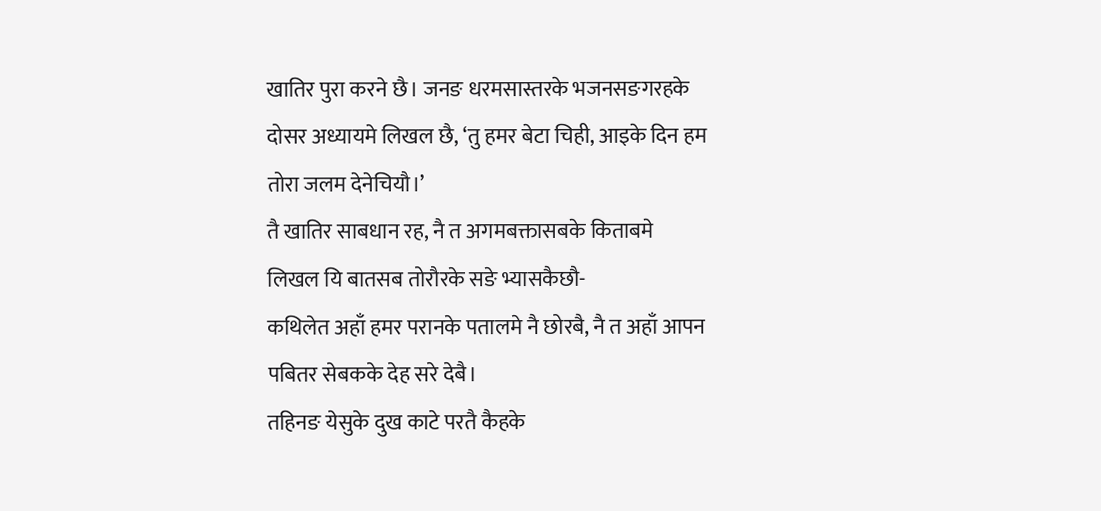खातिर पुरा करने छै। जनङ धरमसास्तरके भजनसङगरहके दोसर अध्यायमे लिखल छै, ‘तु हमर बेटा चिही, आइके दिन हम तोरा जलम देनेचियौ।’
तै खातिर साबधान रह, नै त अगमबक्तासबके किताबमे लिखल यि बातसब तोरौरके सङे भ्यासकैछौ-
कथिलेत अहाँ हमर परानके पतालमे नै छोरबै, नै त अहाँ आपन पबितर सेबकके देह सरे देबै।
तहिनङ येसुके दुख काटे परतै कैहके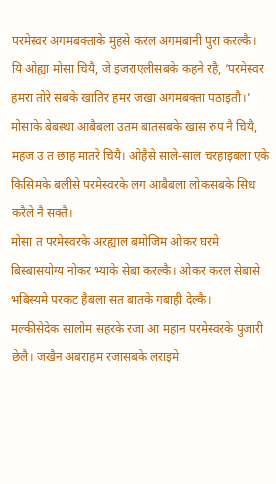परमेस्वर अगमबक्ताके मुहसे करल अगमबानी पुरा करल्कै।
यि ओह्या मोसा चियै, जे इजराएलीसबके कहने रहै, ‘परमेस्वर हमरा तोरे सबके खातिर हमर जखा अगमबक्ता पठाइतौ।’
मोसाके बेबस्था आबैबला उतम बातसबके खास रुप नै चियै, महज उ त छाह मातरे चियै। ओहैसे साले-साल चरहाइबला एके किसिमके बलीसे परमेस्वरके लग आबैबला लोकसबके सिध करैले नै सक्तै।
मोसा त परमेस्वरके अरह्याल बमोजिम ओकर घरमे बिस्बासयोग्य नोकर भ्याके सेबा करल्कै। ओकर करल सेबासे भबिस्यमे परकट हैबला सत बातके गबाही देल्कै।
मल्कीसेदेक सालोम सहरके रजा आ महान परमेस्वरके पुजारी छेलै। जखैन अबराहम रजासबके लराइमे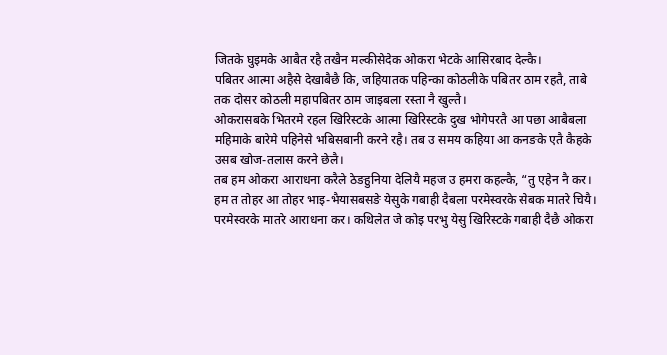जितके घुइमके आबैत रहै तखैन मल्कीसेदेक ओकरा भेटके आसिरबाद देल्कै।
पबितर आत्मा अहैसे देखाबैछै कि, जहियातक पहिन्का कोठलीके पबितर ठाम रहतै, ताबे तक दोसर कोठली महापबितर ठाम जाइबला रस्ता नै खुल्तै।
ओकरासबके भितरमे रहल खिरिस्टके आत्मा खिरिस्टके दुख भोगेपरतै आ पछा आबैबला महिमाके बारेमे पहिनेसे भबिसबानी करने रहै। तब उ समय कहिया आ कनङके एतै कैहके उसब खोज-तलास करने छेलै।
तब हम ओकरा आराधना करैले ठेङहुनिया देलियै महज उ हमरा कहल्कै, “तु एहेन नै कर। हम त तोहर आ तोहर भाइ-भैयासबसङे येसुके गबाही दैबला परमेस्वरके सेबक मातरे चियै। परमेस्वरके मातरे आराधना कर। कथिलेत जे कोइ परभु येसु खिरिस्टके गबाही दैछै ओकरा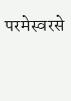परमेस्वरसे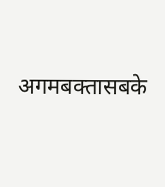अगमबक्तासबके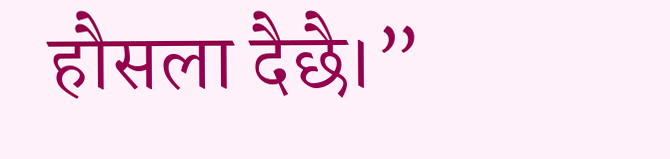हौसला दैछै।”